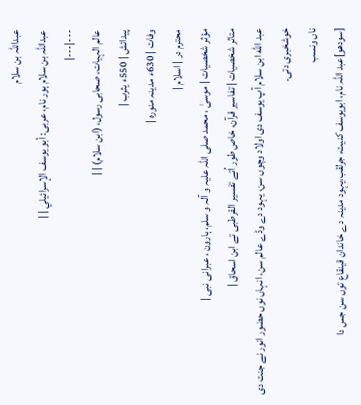عبداللہ بن سلام
عبداللہ بن سلام ہور نام، عربی: أبو يوسف الإسرائيلي | |
---|---|
عالم الہیات، صحابی رسول، (ابن سلام) | |
پیدائش | 550ء یثرب |
وفات | 630ء مدینہ منورہ |
محترم در | اسلام |
مؤثر شخصیات | موسیٰ ، محمد صلی اللہ علیہ و آلہ و سلم، ہارون ، عبرانی نبی |
متاثر شخصیات | تفاسیر قرآن، خاص طور اُتے تفسیر القرطبی تے ابن اسحاق |
عبد الله ابن سلام آپ یوسف دی اولاد وچوں سن، یہود دے وڈے عالم سن، انہاں نوں حضور انور نے جنت دی خوشخبری دتی۔
ناں ونسب
[سودھو]عبد اللہ نام، ابویوسف کنیت، جرلقب،یہود مدینہ دے خاندان قینقاع توں سن جس دا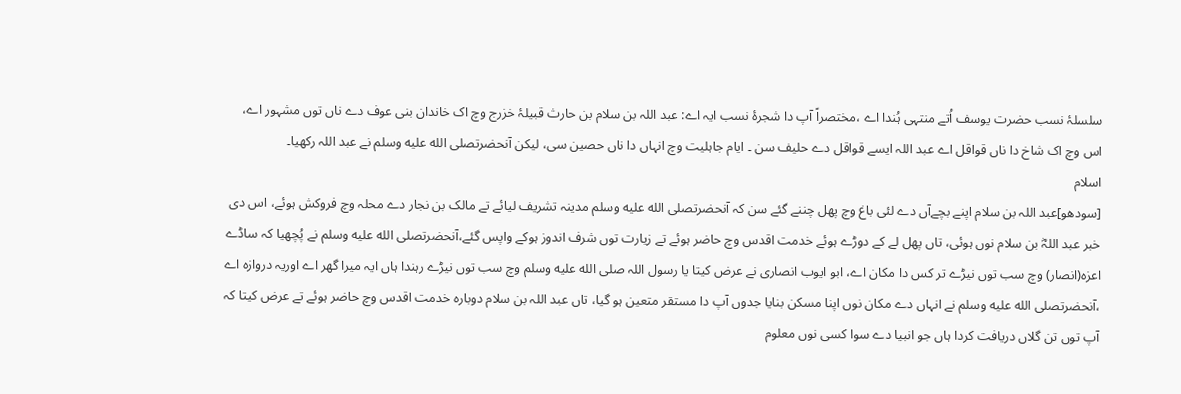سلسلۂ نسب حضرت یوسف اُتے منتہی ہُندا اے ،مختصراً آپ دا شجرۂ نسب ایہ اے: عبد اللہ بن سلام بن حارث قبیلۂ خزرج وچ اک خاندان بنی عوف دے ناں توں مشہور اے، اس وچ اک شاخ دا ناں قواقل اے عبد اللہ ايسے قواقل دے حلیف سن ۔ ایام جاہلیت وچ انہاں دا ناں حصین سی، لیکن آنحضرتصلى الله عليه وسلم نے عبد اللہ رکھیا۔
اسلام
[سودھو]عبد اللہ بن سلام اپنے بچےآں دے لئی باغ وچ پھل چننے گئے سن کہ آنحضرتصلى الله عليه وسلم مدینہ تشریف لیائے تے مالک بن نجار دے محلہ وچ فروکش ہوئے، اس دی خبر عبد اللہؓ بن سلام نوں ہوئی، تاں پھل لے کے دوڑے ہوئے خدمت اقدس وچ حاضر ہوئے تے زیارت توں شرف اندوز ہوکے واپس گئے،آنحضرتصلى الله عليه وسلم نے پُچھیا کہ ساڈے اعزہ(انصار) وچ سب توں نیڑے تر کس دا مکان اے، ابو ایوب انصاری نے عرض کيتا یا رسول اللہ صلى الله عليه وسلم وچ سب توں نیڑے رہندا ہاں ایہ میرا گھر اے اوریہ دروازہ اے ،آنحضرتصلى الله عليه وسلم نے انہاں دے مکان نوں اپنا مسکن بنایا جدوں آپ دا مستقر متعین ہو گیا، تاں عبد اللہ بن سلام دوبارہ خدمت اقدس وچ حاضر ہوئے تے عرض کيتا کہ آپ توں تن گلاں دریافت کردا ہاں جو انبیا دے سوا کسی نوں معلوم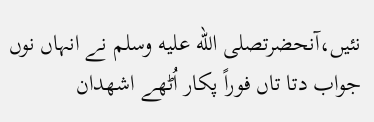نئيں،آنحضرتصلى الله عليه وسلم نے انہاں نوں جواب دتا تاں فوراً پکار اُٹھے اشھدان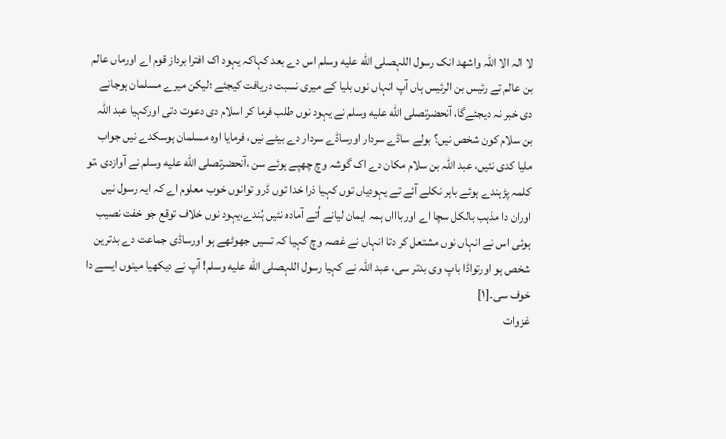لا الہ الا اللہ واشھد انک رسول اللہصلى الله عليه وسلم اس دے بعد کہاکہ یہود اک افترا برداز قوم اے اورماں عالم بن عالم تے رئیس بن الرئیس ہاں آپ انہاں نوں بلیا کے میری نسبت دریافت کیجئے ؛لیکن میرے مسلمان ہوجانے دی خبر نہ دیجئےگا، آنحضرتصلى الله عليه وسلم نے یہود نوں طلب فرما کر اسلام دی دعوت دتی اورکہیا عبد اللہ بن سلام کون شخص نيں؟ بولے ساڈے سردار اورساڈے سردار دے بیٹے نيں، فرمایا اوہ مسلمان ہوسکدے نيں جواب ملیا کدی نئيں، عبد اللہ بن سلام مکان دے اک گوشہ وچ چھپے ہوئے سن ،آنحضرتصلى الله عليه وسلم نے آوازدی ،تو کلمہ پڑہندے ہوئے باہر نکلے آئے تے یہودیاں توں کہیا ذرا خدا توں ڈرو توانوں خوب معلوم اے کہ ایہ رسول نيں اوران دا مذہب بالکل سچا اے اورباااں ہمہ ایمان لیانے اُتے آمادہ نئيں ہُندے،یہود نوں خلاف توقع جو خفت نصیب ہوئی اس نے انہاں نوں مشتعل کر دتا انہاں نے غصہ وچ کہیا کہ تسيں جھوٹھے ہو اورساڈی جماعت دے بدترین شخص ہو اورتواڈا باپ وی بدتر سی، عبد اللہ نے کہیا رسول اللہصلى الله عليه وسلم! آپ نے دیکھیا مینوں ايسے دا خوف سی۔[۱]
غزوات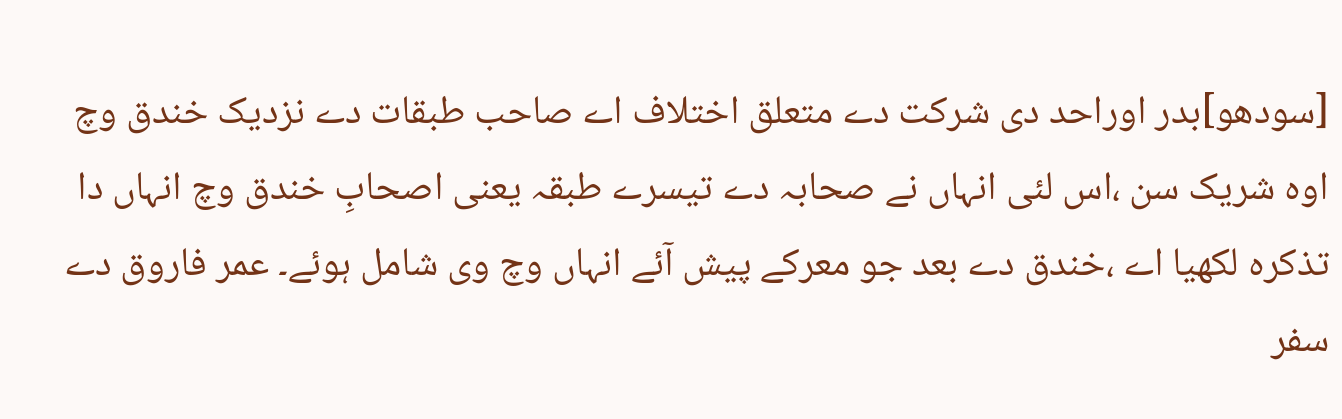[سودھو]بدر اوراحد دی شرکت دے متعلق اختلاف اے صاحب طبقات دے نزدیک خندق وچ اوہ شریک سن ،اس لئی انہاں نے صحابہ دے تیسرے طبقہ یعنی اصحابِ خندق وچ انہاں دا تذکرہ لکھیا اے ،خندق دے بعد جو معرکے پیش آئے انہاں وچ وی شامل ہوئے۔ عمر فاروق دے سفر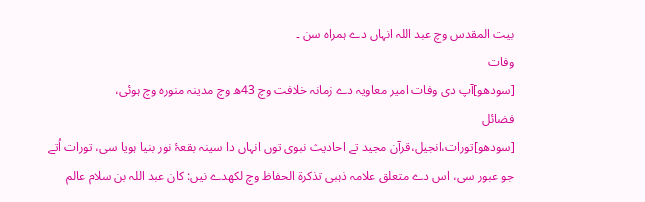بیت المقدس وچ عبد اللہ انہاں دے ہمراہ سن ۔
وفات
[سودھو]آپ دی وفات امیر معاویہ دے زمانہ خلافت وچ 43ھ وچ مدینہ منورہ وچ ہوئی،
فضائل
[سودھو]تورات،انجیل،قرآن مجید تے احادیث نبوی توں انہاں دا سینہ بقعۂ نور بنیا ہویا سی، تورات اُتے جو عبور سی، اس دے متعلق علامہ ذہبی تذکرۃ الحفاظ وچ لکھدے نيں: کان عبد اللہ بن سلام عالم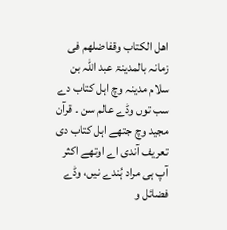اھل الکتاب وقفاضلھم فی زمانہ بالمدینۃ عبد اللہ بن سلام مدینہ وچ اہل کتاب دے سب توں وڈے عالم سن ۔ قرآن مجید وچ جتھے اہل کتاب دی تعریف آندی اے اوتھے اکثر آپ ہی مراد ہُندے نيں، وڈے فضائل و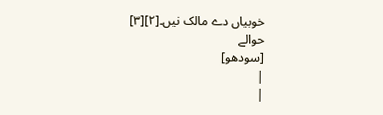خوبیاں دے مالک نيں۔[۲][۳]
حوالے
[سودھو]
|
|